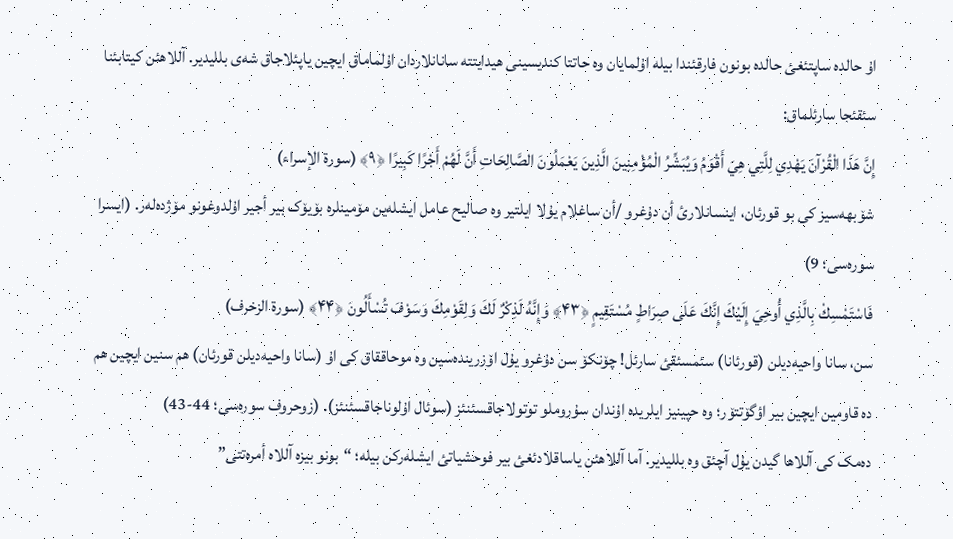اۇ حالدە ساپتئغئ حالدە بونون فارقئندا بیلە اۇلمایان وە حاتتا کندیسینی هیدایتتە سانانلاردان اۇلماماق ایچین یاپئلاجاق شەی بللیدیر. آللاهئن کیتابئنا سئقئجا سارئلماق:
إِنَّ هَذَا الْقُرْآنَ يَهْدِي لِلَّتِي هِيَ أَقْوَمُ وَيُبَشِّرُ الْمُؤْمِنِينَ الَّذِينَ يَعْمَلُونَ الصَّالِحَاتِ أَنَّ لَهُمْ أَجْرًا كَبِيرًا ﴿۹﴾ (سورة الإسراء)
شۆبهەسیز کی بو قورئان، اینسانلارئ أن دۇغرو /أن ساغلام یۇلا ایلتیر وە صالیح عامل ایشلەین مۆمینلرە بۆیۆک بیر أجیر اۇلدوغونو مۆژدەلەر. (ایسرا سورەسی؛ 9)
فَاسْتَمْسِكْ بِالَّذِي أُوحِيَ إِلَيْكَ إِنَّكَ عَلَى صِرَاطٍ مُسْتَقِيمٍ ﴿۴۳﴾ وَإِنَّهُ لَذِكْرٌ لَكَ وَلِقَوْمِكَ وَسَوْفَ تُسْأَلُونَ ﴿۴۴﴾ (سورة الزخرف)
سن، سانا واحیەدیلن (قورئانا) سئمسئقئ سارئل! چۆنکۆ سن دۇغرو یۇل اۆزریندەسین وە موحاققاق کی اۇ (سانا واحیەدیلن قورئان) هم سنین ایچین هم دە قاومین ایچین بیر اؤگۆتتۆر؛ وە حپینیز ایلریدە اۇندان سۇروملو توتولاجاقسئنئز (سوئال اۇلوناجاقسئنئز). (زوحروف سورەسی؛ 44-43)
دەمک کی آللاها گیدن یۇل آچئق وە بللیدیر. آما آللاهئن یاساقلادئغئ بیر فوحشیاتئ ایشلەرکن بیلە؛ “بونو بیزە آللاە أمرەتتی”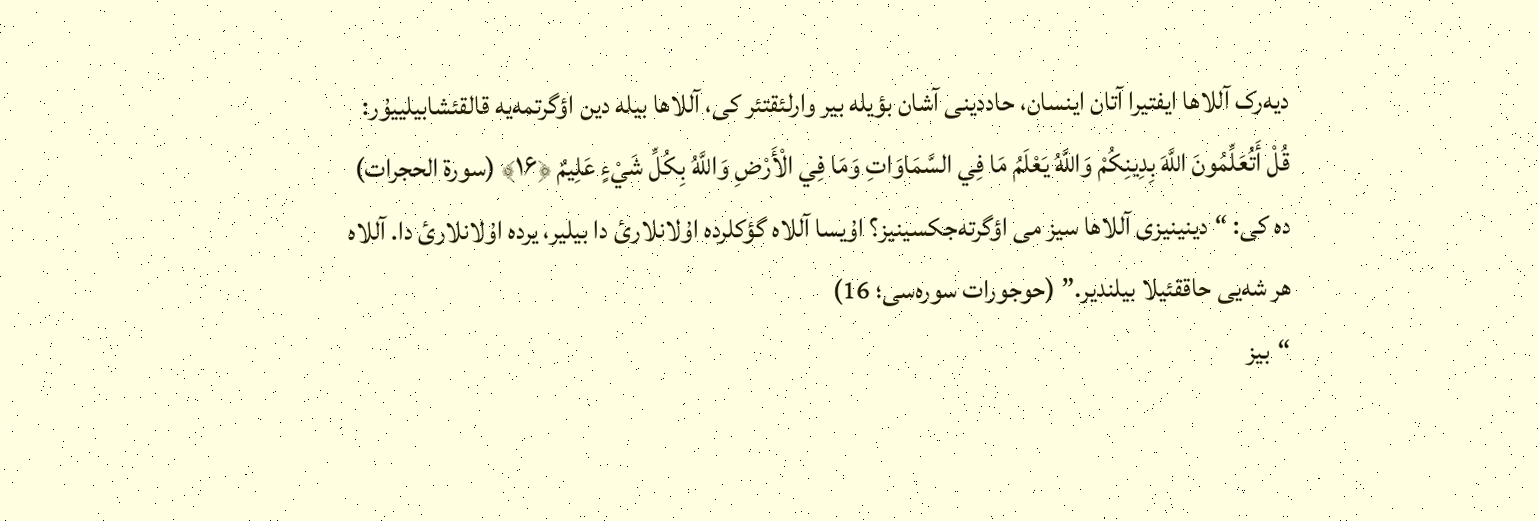دیەرک آللاها ایفتیرا آتان اینسان، حاددینی آشان بؤیلە بیر وارلئقتئر کی، آللاها بیلە دین اؤگرتمەیە قالقئشابیلییۇر:
قُلْ أَتُعَلِّمُونَ اللَّهَ بِدِينِكُمْ وَاللَّهُ يَعْلَمُ مَا فِي السَّمَاوَاتِ وَمَا فِي الْأَرْضِ وَاللَّهُ بِكُلِّ شَيْءٍ عَلِيمٌ ﴿۱۶﴾ (سورة الحجرات)
دە کی: “دینینیزی آللاها سیز می اؤگرتەجکسینیز؟ اۇیسا آللاە گؤکلردە اۇلانلارئ دا بیلیر، یردە اۇلانلارئ دا. آللاە هر شەیی حاققئیلا بیلندیر.” (حوجورات سورەسی؛ 16)
“بیز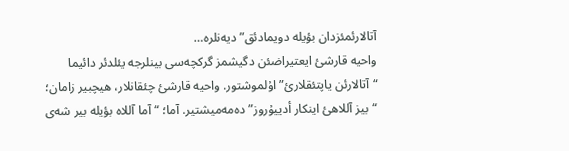آتالارئمئزدان بؤیلە دویمادئق” دیەنلرە…
واحیە قارشئ ایعتیراضئن دگیشمز گرکچەسی بینلرجە یئلدئر دائیما “آتالارئن یاپتئقلارئ” اۇلموشتور. واحیە قارشئ چئقانلار، هیچبیر زامان؛ “بیز آللاهئ اینکار أدییۇروز” دەمەمیشتیر. آما؛ “آما آللاە بؤیلە بیر شەی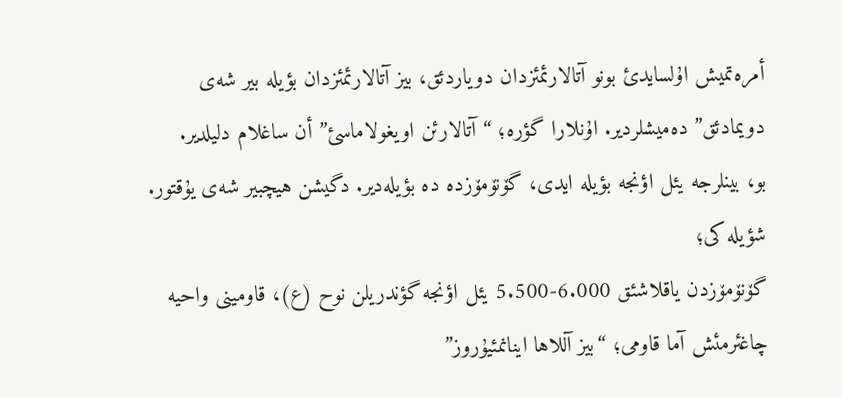أمرەتمیش اۇلسایدئ بونو آتالارئمئزدان دویاردئق، بیز آتالارئمئزدان بؤیلە بیر شەی دویمادئق” دەمیشلردیر. اۇنلارا گؤرە؛ “آتالارئن اویغولاماسئ” أن ساغلام دلیلدیر.
بو، بینلرجە یئل اؤنجە بؤیلە ایدی، گۆنۆمۆزدە دە بؤیلەدیر. دگیشن هیچبیر شەی یۇقتور. شؤیلە کی؛
گۆنۆمۆزدن یاقلاشئق 6.000-5.500 یئل اؤنجە گؤندریلن نوح (ع)، قاومینی واحیە چاغئرمئش آما قاومی؛ “بیز آللاها اینانمئیۇروز”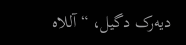دیەرک دگیل، “آللاە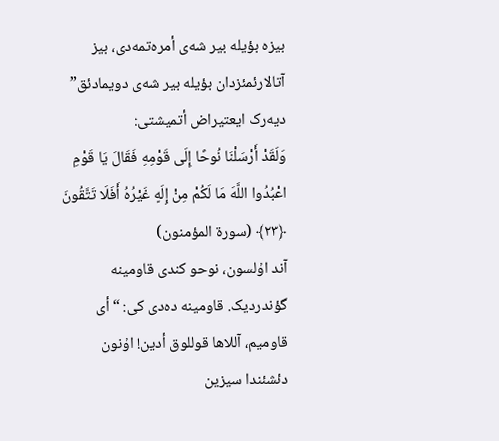بیزە بؤیلە بیر شەی أمرەتمەدی، بیز آتالارئمئزدان بؤیلە بیر شەی دویمادئق” دیەرک ایعتیراض أتمیشتی:
وَلَقَدْ أَرْسَلْنَا نُوحًا إِلَى قَوْمِهِ فَقَالَ يَا قَوْمِ اعْبُدُوا اللَّهَ مَا لَكُمْ مِنْ إِلَهٍ غَيْرُهُ أَفَلَا تَتَّقُونَ ﴿۲۳﴾ (سورة المؤمنون)
آند اۇلسون، نوحو کندی قاومینە گؤندردیک. قاومینە دەدی کی: “أی قاومیم، آللاها قوللوق أدین! اۇنون دئشئندا سیزین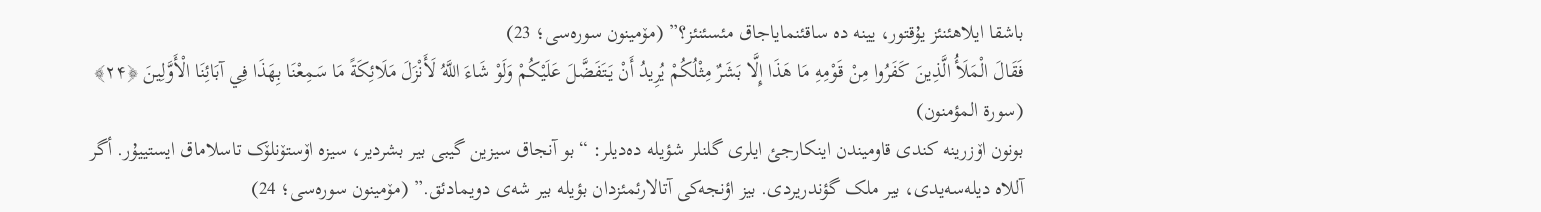باشقا ایلاهئنئز یۇقتور، یینە دە ساقئنمایاجاق مئسئنئز؟” (مۆمینون سورەسی؛ 23)
فَقَالَ الْمَلَأُ الَّذِينَ كَفَرُوا مِنْ قَوْمِهِ مَا هَذَا إِلَّا بَشَرٌ مِثْلُكُمْ يُرِيدُ أَنْ يَتَفَضَّلَ عَلَيْكُمْ وَلَوْ شَاءَ اللَّهُ لَأَنْزَلَ مَلَائِكَةً مَا سَمِعْنَا بِهَذَا فِي آبَائِنَا الْأَوَّلِينَ ﴿۲۴﴾ (سورة المؤمنون)
بونون اۆزرینە کندی قاومیندن اینکارجئ ایلری گلنلر شؤیلە دەدیلر: “بو آنجاق سیزین گیبی بیر بشردیر، سیزە اۆستۆنلۆک تاسلاماق ایستییۇر. أگر آللاە دیلەسەیدی، بیر ملک گؤندریردی. بیز اؤنجەکی آتالارئمئزدان بؤیلە بیر شەی دویمادئق.” (مۆمینون سورەسی؛ 24)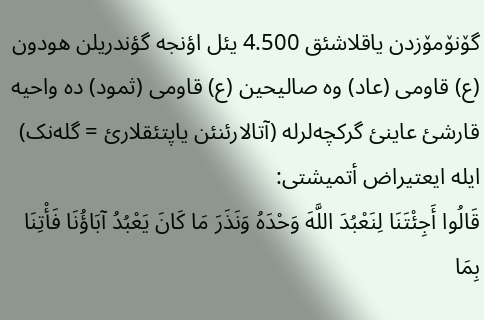گۆنۆمۆزدن یاقلاشئق 4.500 یئل اؤنجە گؤندریلن هودون (ع) قاومی (عاد) وە صالیحین (ع) قاومی (ثمود) دە واحیە قارشئ عاینئ گرکچەلرلە (آتالارئنئن یاپتئقلارئ = گلەنک) ایلە ایعتیراض أتمیشتی:
قَالُوا أَجِئْتَنَا لِنَعْبُدَ اللَّهَ وَحْدَهُ وَنَذَرَ مَا كَانَ يَعْبُدُ آبَاؤُنَا فَأْتِنَا بِمَا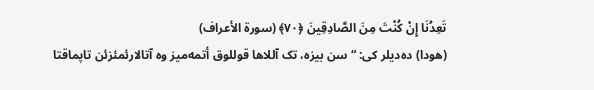تَعِدُنَا إِنْ كُنْتَ مِنَ الصَّادِقِينَ ﴿۷۰﴾ (سورة الأعراف)
(هودا) دەدیلر کی: “سن بیزە، تک آللاها قوللوق أتمەمیز وە آتالارئمئزئن تاپماقتا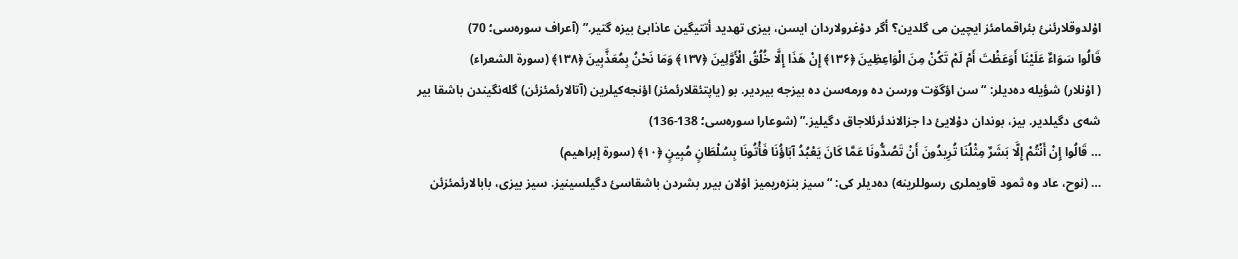اۇلدوقلارئنئ بئراقمامئز ایچین می گلدین؟ أگر دۇغرولاردان ایسن، بیزی تهدید أتتیگین عاذابئ بیزە گتیر.” (آعراف سورەسی؛ 70)
قَالُوا سَوَاءٌ عَلَيْنَا أَوَعَظْتَ أَمْ لَمْ تَكُنْ مِنَ الْوَاعِظِينَ ﴿۱۳۶﴾ إِنْ هَذَا إِلَّا خُلُقُ الْأَوَّلِينَ ﴿۱۳۷﴾ وَمَا نَحْنُ بِمُعَذَّبِينَ ﴿۱۳۸﴾ (سورة الشعراء)
( اۇنلار) شؤیلە دەدیلر: “سن اؤگۆت ورسن دە ورمەسن دە بیزجە بیردیر. بو (یاپتئقلارئمئز) اؤنجەکیلرین (آتالارئمئزئن) گلەنگیندن باشقا بیر شەی دگیلدیر. بیز، بوندان دۇلایئ دا جزالاندئرئلاجاق دگیلیز.” (شوعارا سورەسی؛ 138-136)
… قَالُوا إِنْ أَنْتُمْ إِلَّا بَشَرٌ مِثْلُنَا تُرِيدُونَ أَنْ تَصُدُّونَا عَمَّا كَانَ يَعْبُدُ آبَاؤُنَا فَأْتُونَا بِسُلْطَانٍ مُبِينٍ ﴿۱۰﴾ (سورة إبراهیم)
… (نوح، عاد وە ثمود قاویملری رسوللرینە) دەدیلر کی: “سیز بنزەریمیز اۇلان بیرر بشردن باشقاسئ دگیلسینیز. سیز بیزی، بابالارئمئزئن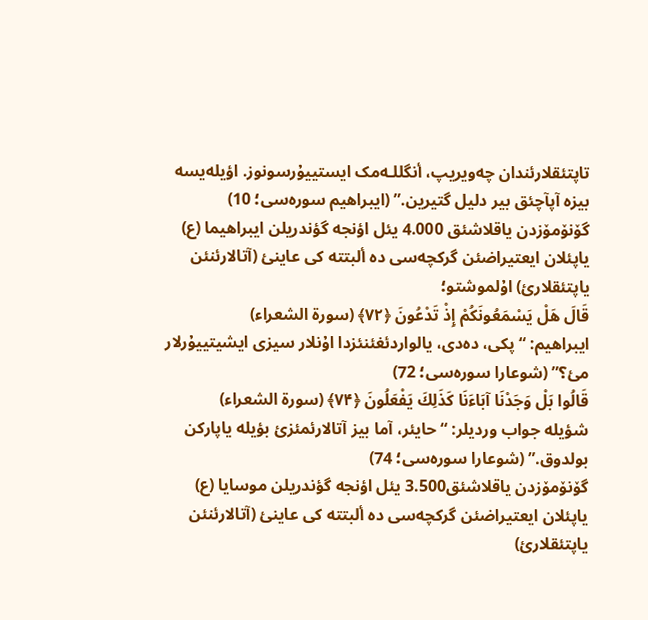تاپتئقلارئندان چەویریپ، أنگللـەمک ایستییۇرسونوز. اؤیلەیسە بیزە آپآچئق بیر دلیل گتیرین.” (ایبراهیم سورەسی؛ 10)
گۆنۆمۆزدن یاقلاشئق 4.000 یئل اؤنجە گؤندریلن ایبراهیما (ع) یاپئلان ایعتیراضئن گرکچەسی دە ألبتتە کی عاینئ (آتالارئنئن یاپتئقلارئ) اۇلموشتو؛
قَالَ هَلْ يَسْمَعُونَكُمْ إِذْ تَدْعُونَ ﴿۷۲﴾ (سورة الشعراء)
ایبراهیم: “پکی، دەدی، یالواردئغئنئزدا اۇنلار سیزی ایشیتییۇرلار مئ؟” (شوعارا سورەسی؛ 72)
قَالُوا بَلْ وَجَدْنَا آبَاءَنَا كَذَلِكَ يَفْعَلُونَ ﴿۷۴﴾ (سورة الشعراء)
شؤیلە جواب وردیلر: “حایئر، آما بیز آتالارئمئزئ بؤیلە یاپارکن بولدوق.” (شوعارا سورەسی؛ 74)
گۆنۆمۆزدن یاقلاشئق3.500 یئل اؤنجە گؤندریلن موسایا (ع) یاپئلان ایعتیراضئن گرکچەسی دە ألبتتە کی عاینئ (آتالارئنئن یاپتئقلارئ)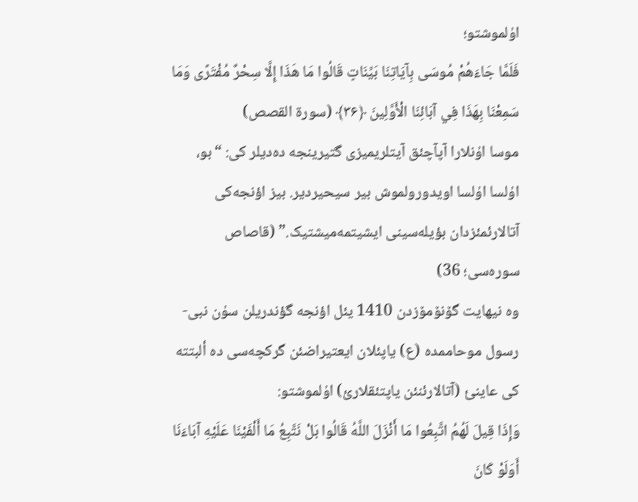اۇلموشتو؛
فَلَمَّا جَاءَهُمْ مُوسَى بِآيَاتِنَا بَيِّنَاتٍ قَالُوا مَا هَذَا إِلَّا سِحْرٌ مُفْتَرًى وَمَا سَمِعْنَا بِهَذَا فِي آبَائِنَا الْأَوَّلِينَ ﴿۳۶﴾ (سورة القصص)
موسا اۇنلارا آپآچئق آیتلریمیزی گتیرینجە دەدیلر کی: “بو، اۇلسا اۇلسا اویدورولموش بیر سیحیردیر. بیز اؤنجەکی آتالارئمئزدان بؤیلەسینی ایشیتمەمیشتیک.” (قاصاص سورەسی؛ 36)
وە نیهایت گۆنۆمۆزدن 1410 یئل اؤنجە گؤندریلن سۇن نبی-رسول موحاممدە (ع) یاپئلان ایعتیراضئن گرکچەسی دە ألبتتە کی عاینئ (آتالارئنئن یاپتئقلارئ) اۇلموشتو:
وَإِذَا قِيلَ لَهُمُ اتَّبِعُوا مَا أَنْزَلَ اللَّهُ قَالُوا بَلْ نَتَّبِعُ مَا أَلْفَيْنَا عَلَيْهِ آبَاءَنَا أَوَلَوْ كَانَ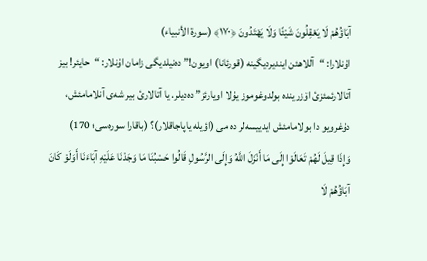آبَاؤُهُمْ لَا يَعْقِلُونَ شَيْئًا وَلَا يَهْتَدُونَ ﴿۱۷۰﴾ (سورة الأنبیاء)
اۇنلارا: “آللاهئن ایندیردیگینە (قورئانا) اویون!” دەنیلدیگی زامان اۇنلار: “حایئر! بیز آتالارئمئزئ اۆزریندە بولدوغوموز یۇلا اویارئز” دەدیلر. یا آتالارئ بیر شەی آنلامامئش، دۇغرویو دا بولامامئش ایدییسەلر دە می (اؤیلە یاپاجاقلار)؟ (باقارا سورەسی؛ 170)
وَإِذَا قِيلَ لَهُمْ تَعَالَوْا إِلَى مَا أَنْزَلَ اللَّهُ وَإِلَى الرَّسُولِ قَالُوا حَسْبُنَا مَا وَجَدْنَا عَلَيْهِ آبَاءَنَا أَوَلَوْ كَانَ آبَاؤُهُمْ لَا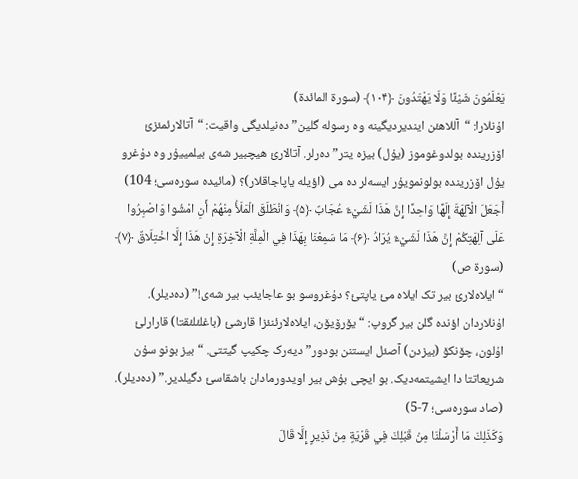يَعْلَمُونَ شَيْئًا وَلَا يَهْتَدُونَ ﴿۱۰۴﴾ (سورة المائدة)
اۇنلارا: “آللاهئن ایندیردیگینە وە رسولە گلین” دەنیلدیگی واقیت: “آتالارئمئزئ اۆزریندە بولدوغوموز (یۇل) بیزە یتر” دەرلر. آتالارئ هیچبیر شەی بیلمییۇر وە دۇغرو یۇل اۆزریندە بولونمویۇر ایسەلر دە می (اؤیلە یاپاجاقلار)؟ (مائیدە سورەسی؛ 104)
أَجَعَلَ الْآلِهَةَ إِلَهًا وَاحِدًا إِنَّ هَذَا لَشَيْءٌ عُجَابٌ ﴿۵﴾ وَانْطَلَقَ الْمَلَأُ مِنْهُمْ أَنِ امْشُوا وَاصْبِرُوا عَلَى آلِهَتِكُمْ إِنَّ هَذَا لَشَيْءٌ يُرَادُ ﴿۶﴾ مَا سَمِعْنَا بِهَذَا فِي الْمِلَّةِ الْآخِرَةِ إِنْ هَذَا إِلَّا اخْتِلَاقٌ ﴿۷﴾ (سورة ص)
“ایلاەلارئ بیر تک ایلاە مئ یاپتئ؟ دۇغروسو بو عاجایئب بیر شەی!” (دەدیلر). اۇنلاردان اؤندە گلن بیر گروپ: “یۆرۆیۆن، ایلاەلارئنئزا قارشئ (باغلئلئقتا) قارارلئ اۇلون، چۆنکۆ (بیزدن) آصئل ایستنن بودور” دیەرک چکیپ گیتتی. “بیز بونو سۇن شریعاتتا دا ایشیتمەدیک. بو ایچی بۇش بیر اویدورمادان باشقاسئ دگیلدیر.” (دەدیلر). (صاد سورەسی؛ 7-5)
وَكَذَلِكَ مَا أَرْسَلْنَا مِنْ قَبْلِكَ فِي قَرْيَةٍ مِنْ نَذِيرٍ إِلَّا قَالَ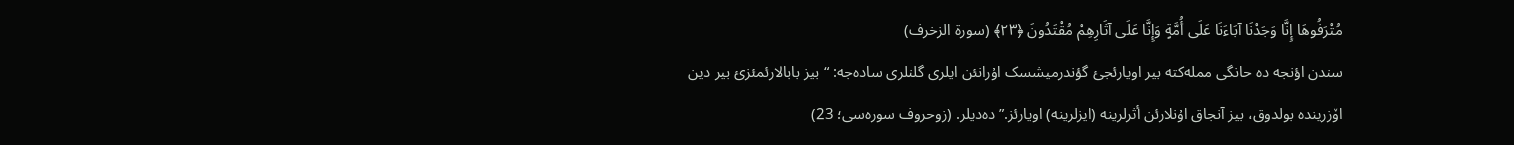مُتْرَفُوهَا إِنَّا وَجَدْنَا آبَاءَنَا عَلَى أُمَّةٍ وَإِنَّا عَلَى آثَارِهِمْ مُقْتَدُونَ ﴿۲۳﴾ (سورة الزخرف)
سندن اؤنجە دە حانگی مملەکتە بیر اویارئجئ گؤندرمیشسک اۇرانئن ایلری گلنلری سادەجە: “بیز بابالارئمئزئ بیر دین اۆزریندە بولدوق، بیز آنجاق اۇنلارئن أثرلرینە (ایزلرینە) اویارئز.” دەدیلر. (زوحروف سورەسی؛ 23)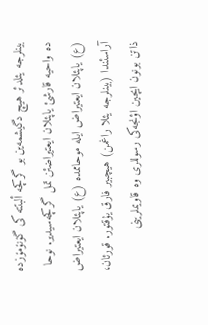بینلرجە یئلدئر هیچ دگیشمەین بو گرکچە ألبتتە کی گۆنۆمۆزدە دە واحیە قارشئ یاپئلان ایعتیراضئن تمل گرکچەسیدیر. نوحا (ع) یاپئلان ایعتیراض ایلە موحاممدە (ع) یاپئلان ایعتیراض آراسئندا (بینلرجە یئلا راغمن) هیچبیر فارق یۇقتور. قورئان، ذاتن بونون ایچین اؤنجەکی رسوللری وە قاویملرینی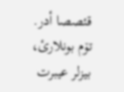قئصصا أدر. تۆم بونلارئ، بیزلر عیبرت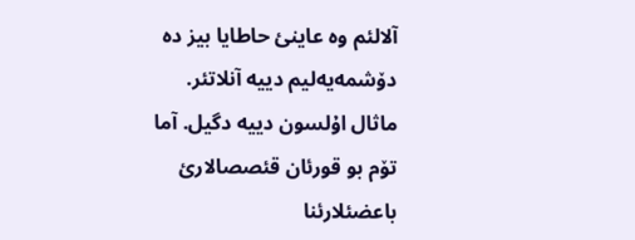آلالئم وە عاینئ حاطایا بیز دە دۆشمەیەلیم دییە آنلاتئر. ماثال اۇلسون دییە دگیل. آما تۆم بو قورئان قئصصالارئ باعضئلارئنا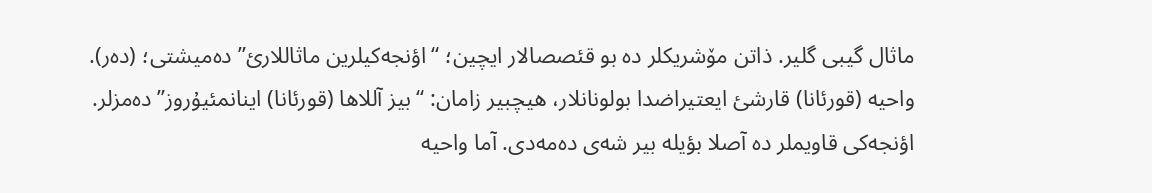ماثال گیبی گلیر. ذاتن مۆشریکلر دە بو قئصصالار ایچین؛ “اؤنجەکیلرین ماثاللارئ” دەمیشتی؛ (دەر).
واحیە (قورئانا) قارشئ ایعتیراضدا بولونانلار، هیچبیر زامان: “بیز آللاها (قورئانا) اینانمئیۇروز” دەمزلر. اؤنجەکی قاویملر دە آصلا بؤیلە بیر شەی دەمەدی. آما واحیە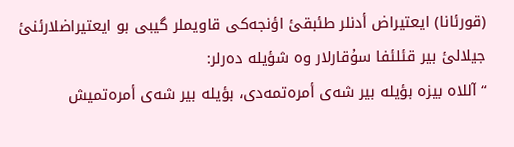(قورئانا) ایعتیراض أدنلر طئبقئ اؤنجەکی قاویملر گیبی بو ایعتیراضلارئنئ جیلالئ بیر قئلئفا سۇقارلار وە شؤیلە دەرلر:
“آللاە بیزە بؤیلە بیر شەی أمرەتمەدی، بؤیلە بیر شەی أمرەتمیش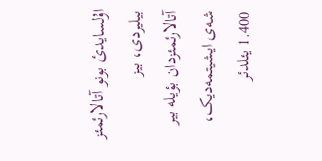اۇلسایدئ بونو آتالارئمئز بیلیردی، بیز آتالارئمئزدان بؤیلە بیر شەی ایشیتمەدیک، 1.400 یئلدئر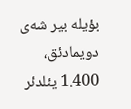بؤیلە بیر شەی دویمادئق، 1.400 یئلدئر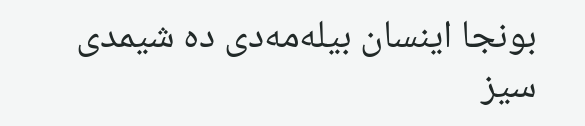بونجا اینسان بیلەمەدی دە شیمدی سیز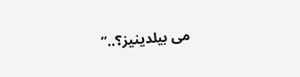می بیلدینیز؟..”